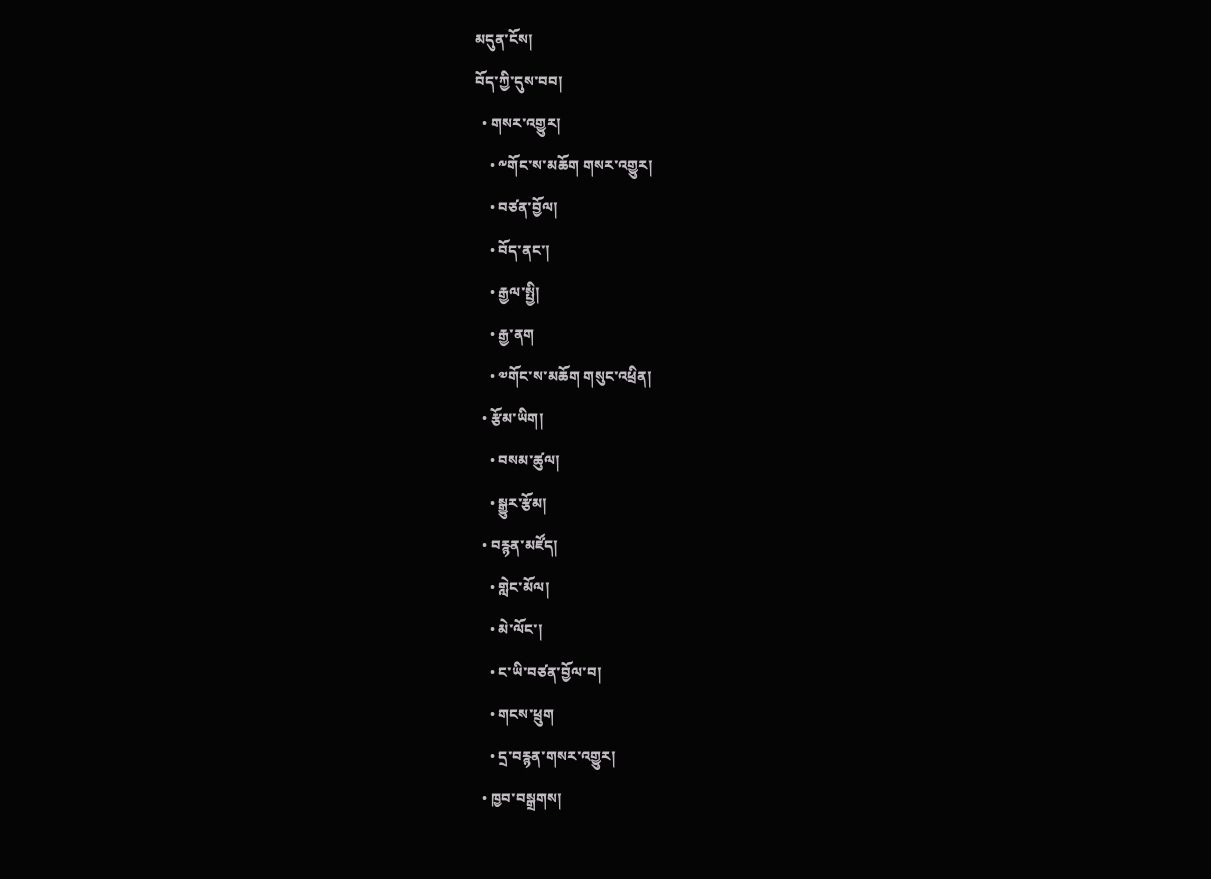མདུན་ངོས།
བོད་ཀྱི་དུས་བབ།
  • གསར་འགྱུར།
    • ༸གོང་ས་མཆོག གསར་འགྱུར།
    • བཙན་བྱོལ།
    • བོད་ནང་།
    • རྒྱལ་སྤྱི།
    • རྒྱ་ནག
    • ༧གོང་ས་མཆོག གསུང་འཕྲིན།
  • རྩོམ་ཡིག།
    • བསམ་ཚུལ།
    • སྒྱུར་རྩོམ།
  • བརྙན་མཛོད།
    • གླེང་མོལ།
    • མེ་ལོང་།
    • ང་ཡི་བཙན་བྱོལ་བ།
    • གངས་ཕྲུག
    • དྲ་བརྙན་གསར་འགྱུར།
  • ཁྱབ་བསྒྲགས།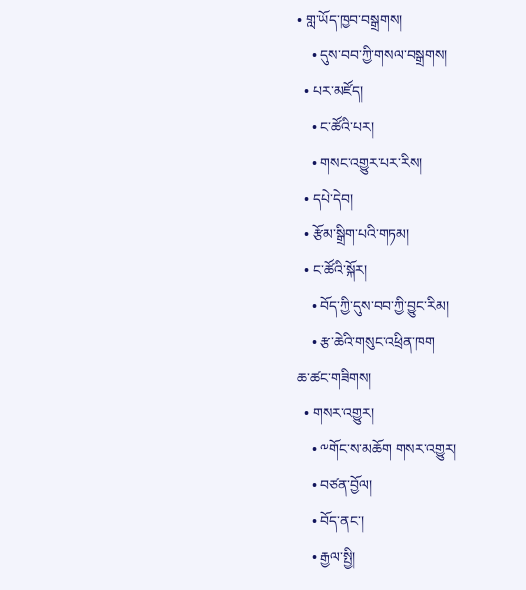• གླ་ཡོད་ཁྱབ་བསྒྲགས།
    • དུས་བབ་ཀྱི་གསལ་བསྒྲགས།
  • པར་མཛོད།
    • ང་ཚོའི་པར།
    • གསང་འགྱུར་པར་རིས།
  • དཔེ་དེབ།
  • རྩོམ་སྒྲིག་པའི་གཏམ།
  • ང་ཚོའི་སྐོར།
    • བོད་ཀྱི་དུས་བབ་ཀྱི་བྱུང་རིམ།
    • རྩ་ཆེའི་གསུང་འཕྲིན་ཁག
ཆ་ཚང་གཟིགས།
  • གསར་འགྱུར།
    • ༸གོང་ས་མཆོག གསར་འགྱུར།
    • བཙན་བྱོལ།
    • བོད་ནང་།
    • རྒྱལ་སྤྱི།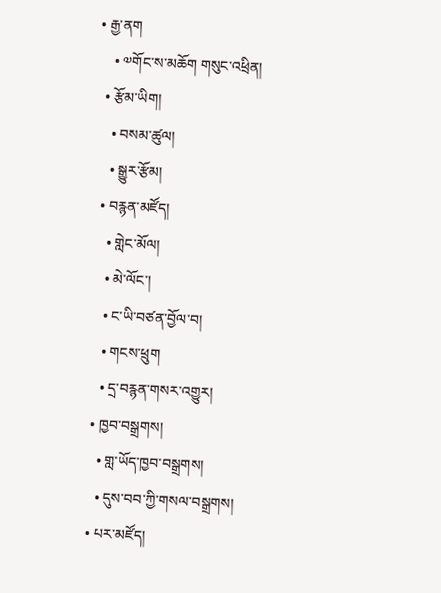• རྒྱ་ནག
    • ༧གོང་ས་མཆོག གསུང་འཕྲིན།
  • རྩོམ་ཡིག།
    • བསམ་ཚུལ།
    • སྒྱུར་རྩོམ།
  • བརྙན་མཛོད།
    • གླེང་མོལ།
    • མེ་ལོང་།
    • ང་ཡི་བཙན་བྱོལ་བ།
    • གངས་ཕྲུག
    • དྲ་བརྙན་གསར་འགྱུར།
  • ཁྱབ་བསྒྲགས།
    • གླ་ཡོད་ཁྱབ་བསྒྲགས།
    • དུས་བབ་ཀྱི་གསལ་བསྒྲགས།
  • པར་མཛོད།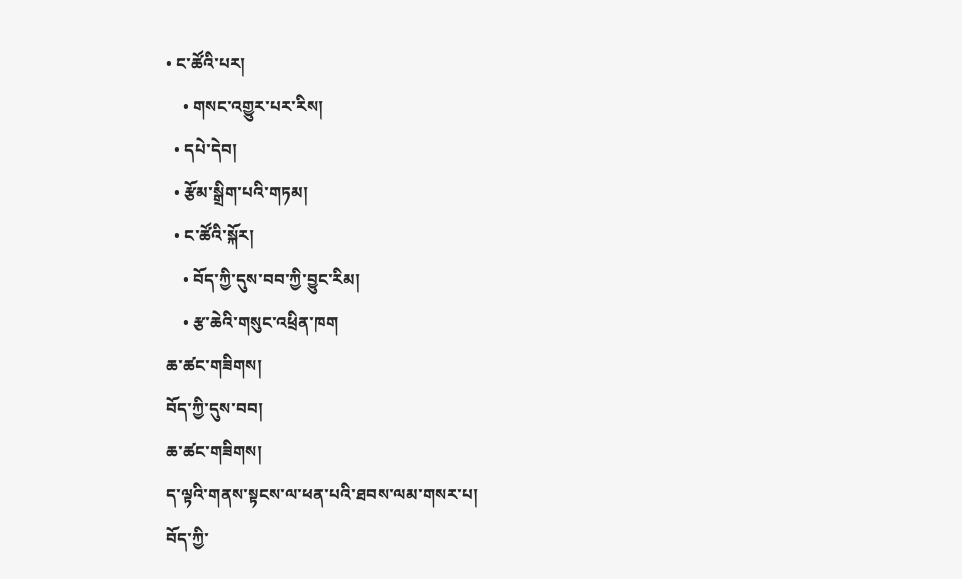• ང་ཚོའི་པར།
    • གསང་འགྱུར་པར་རིས།
  • དཔེ་དེབ།
  • རྩོམ་སྒྲིག་པའི་གཏམ།
  • ང་ཚོའི་སྐོར།
    • བོད་ཀྱི་དུས་བབ་ཀྱི་བྱུང་རིམ།
    • རྩ་ཆེའི་གསུང་འཕྲིན་ཁག
ཆ་ཚང་གཟིགས།
བོད་ཀྱི་དུས་བབ།
ཆ་ཚང་གཟིགས།
ད་ལྟའི་གནས་སྟངས་ལ་ཕན་པའི་ཐབས་ལམ་གསར་པ།
བོད་ཀྱི་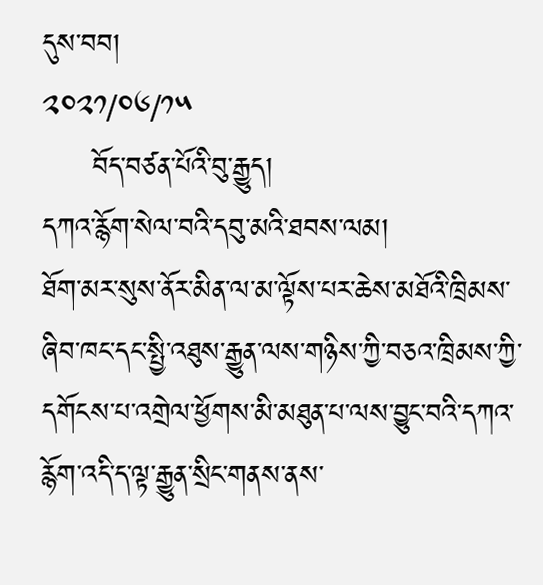དུས་བབ།
༢༠༢༡/༠༦/༡༥
     བོད་བཙན་པོའི་བུ་རྒྱུད།
དཀའ་རྙོག་སེལ་བའི་དབུ་མའི་ཐབས་ལམ།
ཐོག་མར་སུས་ནོར་མིན་ལ་མ་ལྟོས་པར་ཆེས་མཐོའི་ཁྲིམས་ཞིབ་ཁང་དང་སྤྱི་འཐུས་རྒྱུན་ལས་གཉིས་ཀྱི་བཅའ་ཁྲིམས་ཀྱི་དགོངས་པ་འགྲེལ་ཕྱོགས་མི་མཐུན་པ་ལས་བྱུང་བའི་དཀའ་རྙོག་འདི་ད་ལྟ་རྒྱུན་སྲིང་གནས་ནས་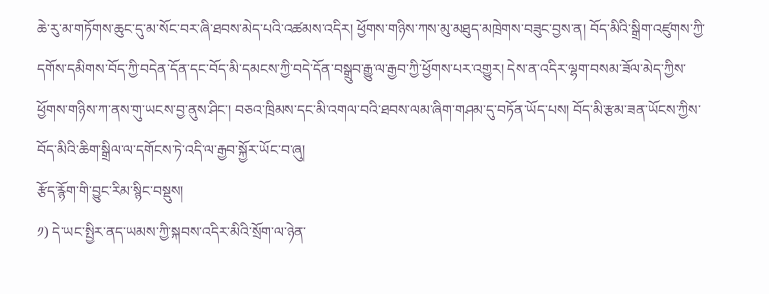ཆེ་རུ་མ་གཏོགས་ཆུང་དུ་མ་སོང་བར་ཞི་ཐབས་མེད་པའི་འཚམས་འདིར། ཕྱོགས་གཉིས་ཀས་མུ་མཐུད་མཁྲེགས་བཟུང་བྱས་ན། བོད་མིའི་སྒྲིག་འཛུགས་ཀྱི་དགོས་དམིགས་བོད་ཀྱི་བདེན་དོན་དང་བོད་མི་དམངས་ཀྱི་བདེ་དོན་བསྒྲུབ་རྒྱུ་ལ་རྒྱབ་ཀྱི་ཕྱོགས་པར་འགྱུར། དེས་ན་འདིར་ལྷག་བསམ་ཟོལ་མེད་ཀྱིས་ཕྱོགས་གཉིས་ཀ་ནས་གུ་ཡངས་བྱ་ནུས་ཤིང་། བཅའ་ཁྲིམས་དང་མི་འགལ་བའི་ཐབས་ལམ་ཞིག་གཤམ་དུ་བཏོན་ཡོད་པས། བོད་མི་རྩམ་ཟན་ཡོངས་ཀྱིས་བོད་མིའི་ཆིག་སྒྲིལ་ལ་དགོངས་ཏེ་འདི་ལ་རྒྱབ་སྐྱོར་ཡོང་བ་ཞུ།
རྩོད་རྙོག་གི་བྱུང་རིམ་སྙིང་བསྡུས།
༡) དེ་ཡང་སྤྱིར་ནད་ཡམས་ཀྱི་སྐབས་འདིར་མིའི་སྲོག་ལ་ཉེན་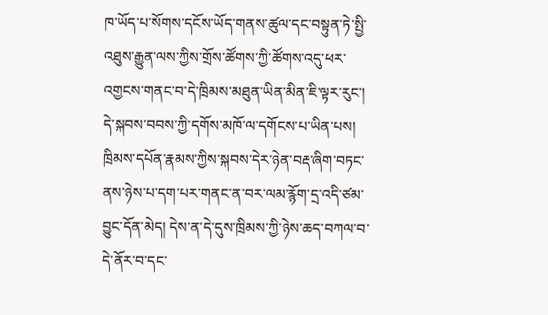ཁ་ཡོད་པ་སོགས་དངོས་ཡོད་གནས་ཚུལ་དང་བསྟུན་ཏེ་སྤྱི་འཐུས་རྒྱུན་ལས་ཀྱིས་གྲོས་ཚོགས་ཀྱི་ཚོགས་འདུ་ཕར་འགྱངས་གནང་བ་དེ་ཁྲིམས་མཐུན་ཡིན་མིན་ཇི་ལྟར་རུང་། དེ་སྐབས་བབས་ཀྱི་དགོས་མཁོ་ལ་དགོངས་པ་ཡིན་པས། ཁྲིམས་དཔོན་རྣམས་ཀྱིས་སྐབས་དེར་ཉེན་བརྡ་ཞིག་བཏང་ནས་ཉེས་པ་དག་པར་གནང་ན་བར་ལམ་རྙོག་དྲ་འདི་ཙམ་བྱུང་དོན་མེད། དེས་ན་དེ་དུས་ཁྲིམས་ཀྱི་ཉེས་ཆད་བཀལ་བ་དེ་ནོར་བ་དང་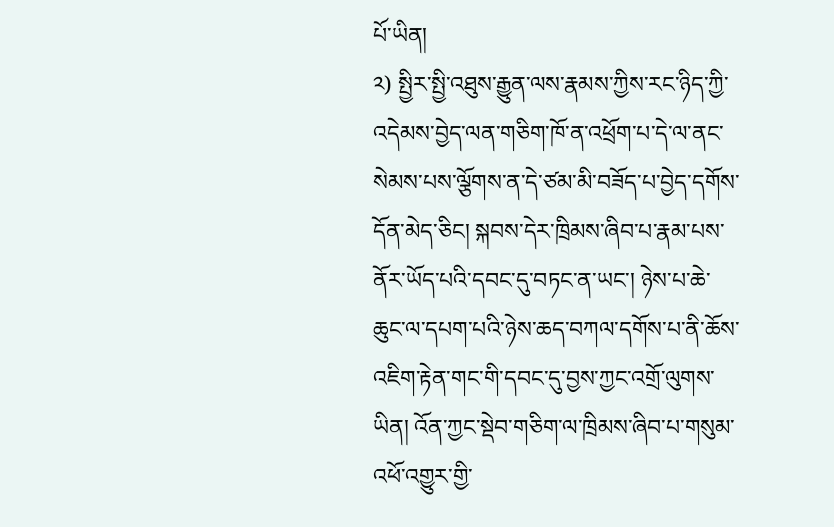པོ་ཡིན།
༢) སྤྱིར་སྤྱི་འཐུས་རྒྱུན་ལས་རྣམས་ཀྱིས་རང་ཉིད་ཀྱི་འདེམས་བྱེད་ལན་གཅིག་ཁོ་ན་འཕྲོག་པ་དེ་ལ་ནང་སེམས་པས་ལྕོགས་ན་དེ་ཙམ་མི་བཟོད་པ་བྱེད་དགོས་དོན་མེད་ཅིང། སྐབས་དེར་ཁྲིམས་ཞིབ་པ་རྣམ་པས་ནོར་ཡོད་པའི་དབང་དུ་བཏང་ན་ཡང་། ཉེས་པ་ཆེ་ཆུང་ལ་དཔག་པའི་ཉེས་ཆད་བཀལ་དགོས་པ་ནི་ཆོས་འཇིག་རྟེན་གང་གི་དབང་དུ་བྱས་ཀྱང་འགྲོ་ལུགས་ཡིན། འོན་ཀྱང་སྡེབ་གཅིག་ལ་ཁྲིམས་ཞིབ་པ་གསུམ་འཕོ་འགྱུར་གྱི་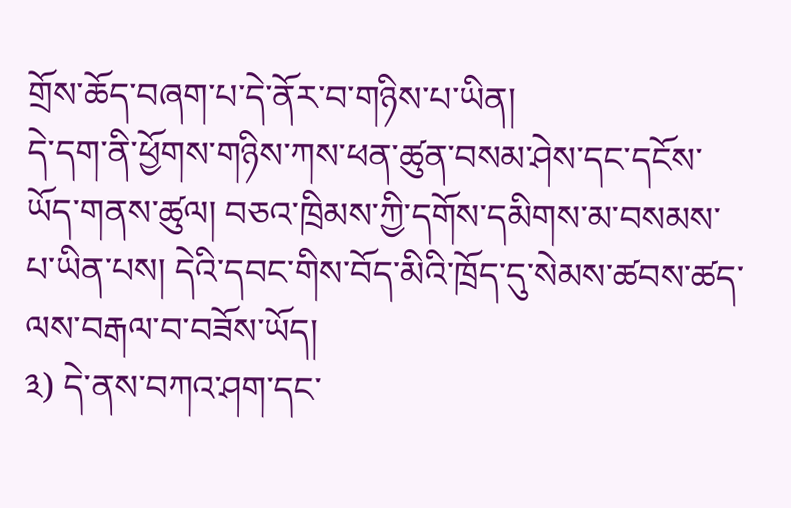གྲོས་ཆོད་བཞག་པ་དེ་ནོར་བ་གཉིས་པ་ཡིན།
དེ་དག་ནི་ཕྱོགས་གཉིས་ཀས་ཕན་ཚུན་བསམ་ཤེས་དང་དངོས་ཡོད་གནས་ཚུལ། བཅའ་ཁྲིམས་ཀྱི་དགོས་དམིགས་མ་བསམས་པ་ཡིན་པས། དེའི་དབང་གིས་བོད་མིའི་ཁྲོད་དུ་སེམས་ཚབས་ཚད་ལས་བརྒལ་བ་བཟོས་ཡོད།
༣) དེ་ནས་བཀའ་ཤག་དང་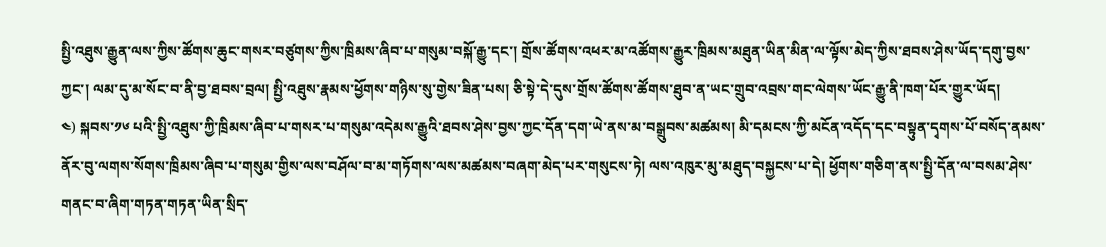སྤྱི་འཐུས་རྒྱུན་ལས་ཀྱིས་ཚོགས་ཆུང་གསར་བཙུགས་ཀྱིས་ཁྲིམས་ཞིབ་པ་གསུམ་བསྐོ་རྒྱུ་དང་། གྲོས་ཚོགས་འཕར་མ་འཚོགས་རྒྱུར་ཁྲིམས་མཐུན་ཡིན་མིན་ལ་ལྟོས་མེད་ཀྱིས་ཐབས་ཤེས་ཡོད་དགུ་བྱས་ཀྱང་། ལམ་དུ་མ་སོང་བ་ནི་བྱ་ཐབས་བྲལ། སྤྱི་འཐུས་རྣམས་ཕྱོགས་གཉིས་སུ་གྱེས་ཟིན་པས། ཅི་སྟེ་དེ་དུས་གྲོས་ཚོགས་ཚོགས་ཐུབ་ན་ཡང་གྲུབ་འབྲས་གང་ལེགས་ཡོང་རྒྱུ་ནི་ཁག་པོར་གྱུར་ཡོད།
༤) སྐབས་༡༦ པའི་སྤྱི་འཐུས་ཀྱི་ཁྲིམས་ཞིབ་པ་གསར་པ་གསུམ་འདེམས་རྒྱུའི་ཐབས་ཤེས་བྱས་ཀྱང་དོན་དག་ཡེ་ནས་མ་བསྒྲུབས་མཚམས། མི་དམངས་ཀྱི་མངོན་འདོད་དང་བསྟུན་དྭགས་པོ་བསོད་ནམས་ནོར་བུ་ལགས་སོགས་ཁྲིམས་ཞིབ་པ་གསུམ་གྱིས་ལས་བཤོལ་བ་མ་གཏོགས་ལས་མཚམས་བཞག་མེད་པར་གསུངས་ཏེ། ལས་འཁུར་མུ་མཐུད་བསྐྱངས་པ་དེ། ཕྱོགས་གཅིག་ནས་སྤྱི་དོན་ལ་བསམ་ཤེས་གནང་བ་ཞིག་གཏན་གཏན་ཡིན་སྲིད་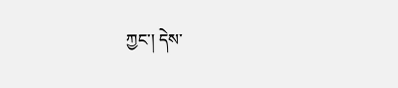ཀྱང་། དེས་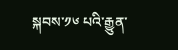སྐབས་༡༦ པའི་རྒྱུན་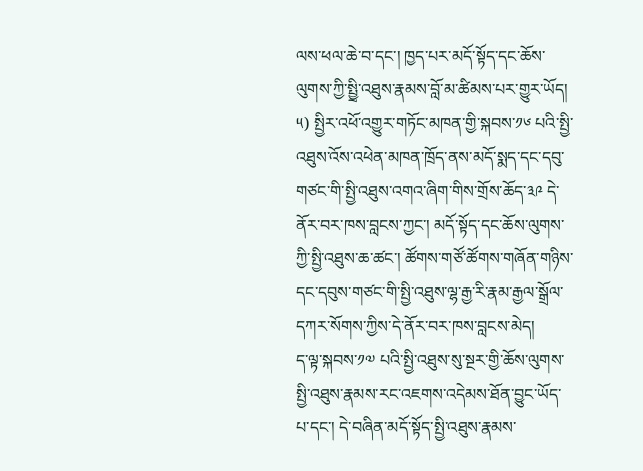ལས་ཕལ་ཆེ་བ་དང་། ཁྱད་པར་མདོ་སྟོད་དང་ཆོས་ལུགས་ཀྱི་སྤྱྲི་འཐུས་རྣམས་བློ་མ་ཚིམས་པར་གྱུར་ཡོད།
༥) སྤྱིར་འཕོ་འགྱུར་གཏོང་མཁན་གྱི་སྐབས་༡༦ པའི་སྤྱི་འཐུས་འོས་འཕེན་མཁན་ཁྲོད་ནས་མདོ་སྨད་དང་དབུ་གཙང་གི་སྤྱི་འཐུས་འགའ་ཞིག་གིས་གྲོས་ཆོད་༣༩ དེ་ནོར་བར་ཁས་བླངས་ཀྱང་། མདོ་སྟོད་དང་ཆོས་ལུགས་ཀྱི་སྤྱི་འཐུས་ཆ་ཚང་། ཚོགས་གཙོ་ཚོགས་གཞོན་གཉིས་དང་དབུས་གཙང་གི་སྤྱི་འཐུས་ལྷ་རྒྱ་རི་རྣམ་རྒྱལ་སྒྲོལ་དཀར་སོགས་ཀྱིས་དེ་ནོར་བར་ཁས་བླངས་མེད།
ད་ལྟ་སྐབས་༡༧ པའི་སྤྱི་འཐུས་སུ་སྔར་གྱི་ཆོས་ལུགས་སྤྱི་འཐུས་རྣམས་རང་འཇགས་འདེམས་ཐོན་བྱུང་ཡོད་པ་དང་། དེ་བཞིན་མདོ་སྟོད་སྤྱི་འཐུས་རྣམས་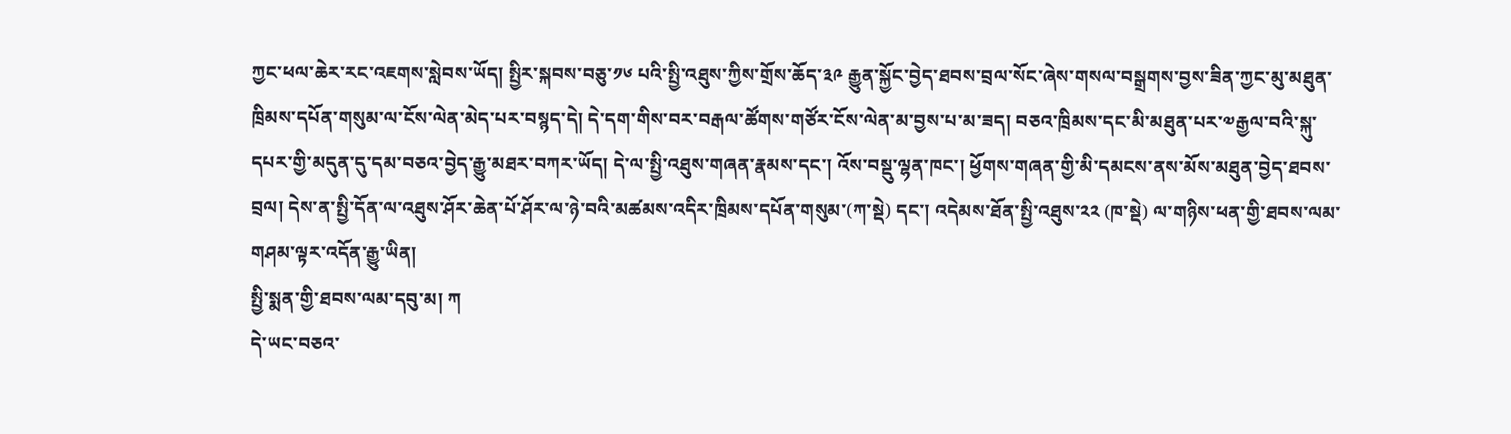ཀྱང་ཕལ་ཆེར་རང་འཇགས་སླེབས་ཡོད། སྤྱིར་སྐབས་བཅུ་༡༦ པའི་སྤྱི་འཐུས་ཀྱིས་གྲོས་ཆོད་༣༩ རྒྱུན་སྐྱོང་བྱེད་ཐབས་བྲལ་སོང་ཞེས་གསལ་བསྒྲགས་བྱས་ཟིན་ཀྱང་མུ་མཐུན་ཁྲིམས་དཔོན་གསུམ་ལ་ངོས་ལེན་མེད་པར་བསྙད་དེ། དེ་དག་གིས་བར་བརྒལ་ཚོགས་གཙོར་ངོས་ལེན་མ་བྱས་པ་མ་ཟད། བཅའ་ཁྲིམས་དང་མི་མཐུན་པར་༧རྒྱལ་བའི་སྐུ་དཔར་གྱི་མདུན་དུ་དམ་བཅའ་བྱེད་རྒྱུ་མཐར་བཀར་ཡོད། དེ་ལ་སྤྱི་འཐུས་གཞན་རྣམས་དང་། འོས་བསྡུ་ལྷན་ཁང་། ཕྱོགས་གཞན་གྱི་མི་དམངས་ནས་མོས་མཐུན་བྱེད་ཐབས་བྲལ། དེས་ན་སྤྱི་དོན་ལ་འཐུས་ཤོར་ཆེན་པོ་ཤོར་ལ་ཉེ་བའི་མཚམས་འདིར་ཁྲིམས་དཔོན་གསུམ་(ཀ་སྡེ) དང་། འདེམས་ཐོན་སྤྱི་འཐུས་༢༢ (ཁ་སྡེ) ལ་གཉིས་ཕན་གྱི་ཐབས་ལམ་གཤམ་ལྟར་འདོན་རྒྱུ་ཡིན།
སྤྱི་སྨན་གྱི་ཐབས་ལམ་དབུ་མ། ཀ
དེ་ཡང་བཅའ་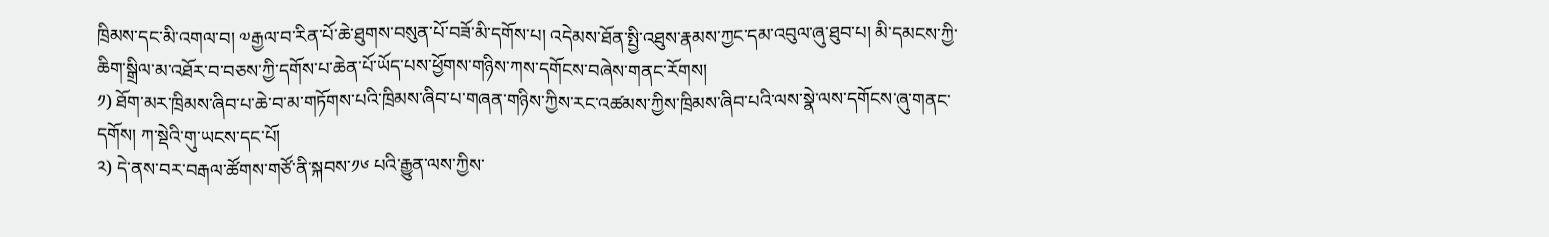ཁྲིམས་དང་མི་འགལ་བ། ༧རྒྱལ་བ་རིན་པོ་ཆེ་ཐུགས་བསུན་པོ་བཟོ་མི་དགོས་པ། འདེམས་ཐོན་སྤྱི་འཐུས་རྣམས་ཀྱང་དམ་འབུལ་ཞུ་ཐུབ་པ། མི་དམངས་ཀྱི་ཆིག་སྒྲིལ་མ་འཐོར་བ་བཅས་ཀྱི་དགོས་པ་ཆེན་པོ་ཡོད་པས་ཕྱོགས་གཉིས་ཀས་དགོངས་བཞེས་གནང་རོགས།
༡) ཐོག་མར་ཁྲིམས་ཞིབ་པ་ཆེ་བ་མ་གཏོགས་པའི་ཁྲིམས་ཞིབ་པ་གཞན་གཉིས་ཀྱིས་རང་འཚམས་ཀྱིས་ཁྲིམས་ཞིབ་པའི་ལས་སྣེ་ལས་དགོངས་ཞུ་གནང་དགོས། ཀ་སྡེའི་གུ་ཡངས་དང་པོ།
༢) དེ་ནས་བར་བརྒལ་ཚོགས་གཙོ་ནི་སྐབས་༡༦ པའི་རྒྱུན་ལས་ཀྱིས་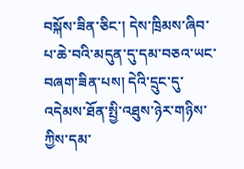བསྐོས་ཟིན་ཅིང་། དེས་ཁྲིམས་ཞིབ་པ་ཆེ་བའི་མདུན་དུ་དམ་བཅའ་ཡང་བཞག་ཟིན་པས། དེའི་དྲུང་དུ་འདེམས་ཐོན་སྤྱི་འཐུས་ཉེར་གཉིས་ཀྱིས་དམ་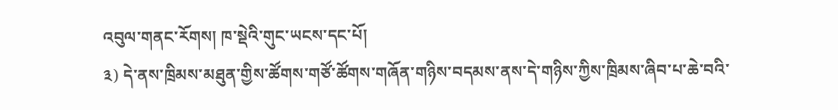འབུལ་གནང་རོགས། ཁ་སྡེའི་གུང་ཡངས་དང་པོ།
༣) དེ་ནས་ཁྲིམས་མཐུན་གྱིས་ཚོགས་གཙོ་ཚོགས་གཞོན་གཉིས་བདམས་ནས་དེ་གཉིས་ཀྱིས་ཁྲིམས་ཞིབ་པ་ཆེ་བའི་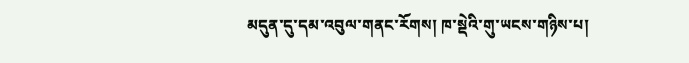མདུན་དུ་དམ་འབུལ་གནང་རོགས། ཁ་སྡེའི་གུ་ཡངས་གཉིས་པ།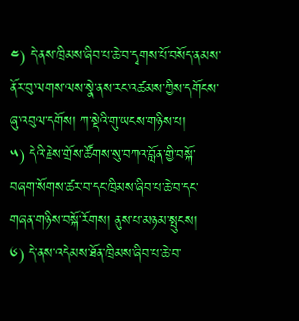༤) དེ་ནས་ཁྲིམས་ཞིབ་པ་ཆེ་བ་དྭགས་པོ་བསོད་ནམས་ནོར་བུ་ལགས་ལས་སྣེ་ནས་རང་འཚམས་ཀྱིས་དགོངས་ཞུ་འབུལ་དགོས། ཀ་སྡེའི་གུ་ཡངས་གཉིས་པ།
༥) དེའི་རྗེས་གྲོས་ཚོགས་སུ་བཀའ་བློན་གྱི་བསྐོ་བཞག་སོགས་ཚར་བ་དང་ཁྲིམས་ཞིབ་པ་ཆེ་བ་དང་གཞན་གཉིས་བསྐོ་རོགས། ནུས་པ་མཉམ་སྤུངས།
༦) དེ་ནས་འདེམས་ཐོན་ཁྲིམས་ཞིབ་པ་ཆེ་བ་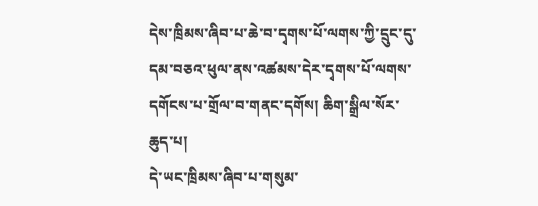དེས་ཁྲིམས་ཞིབ་པ་ཆེ་བ་དྭགས་པོ་ལགས་ཀྱི་དྲུང་དུ་དམ་བཅའ་ཕུལ་ནས་འཚམས་དེར་དྭགས་པོ་ལགས་དགོངས་པ་གྲོལ་བ་གནང་དགོས། ཆིག་སྒྲིལ་སོར་ཆུད་པ།
དེ་ཡང་ཁྲིམས་ཞིབ་པ་གསུམ་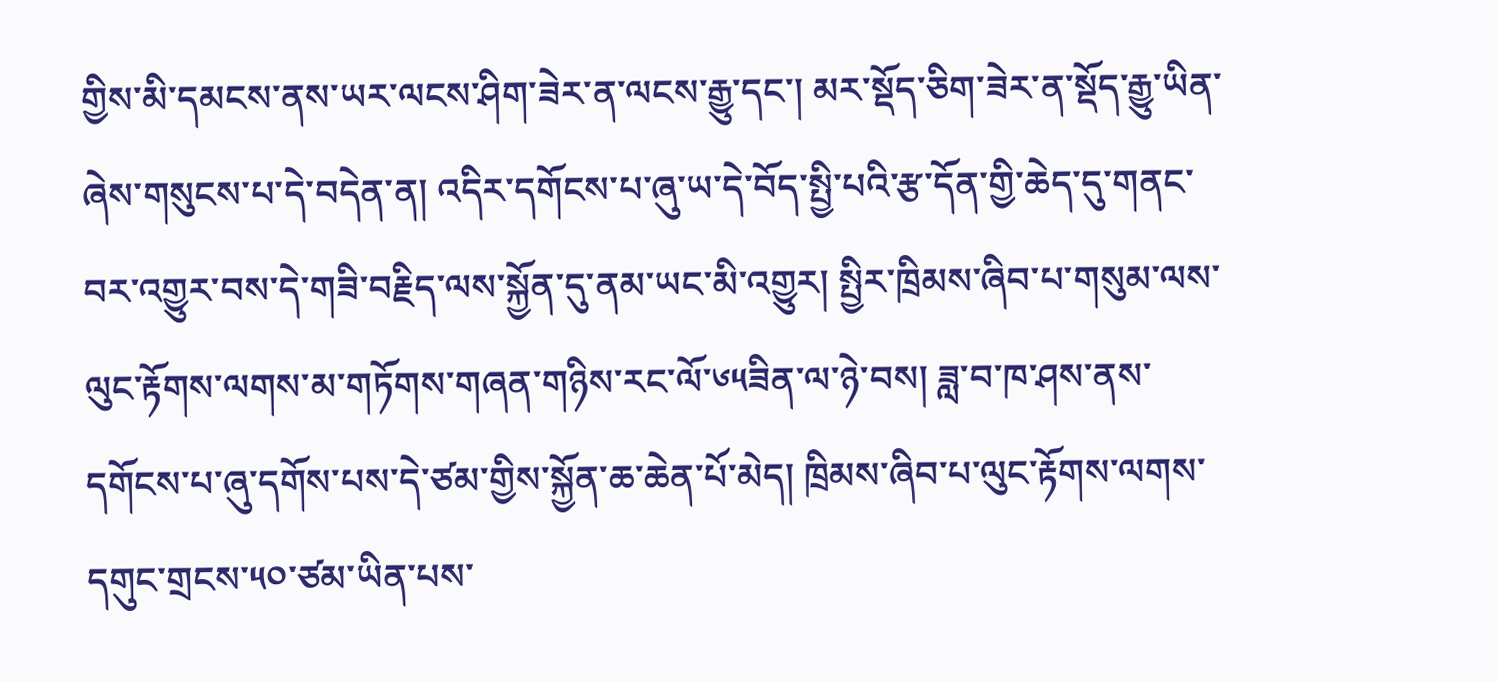གྱིས་མི་དམངས་ནས་ཡར་ལངས་ཤིག་ཟེར་ན་ལངས་རྒྱུ་དང་། མར་སྡོད་ཅིག་ཟེར་ན་སྡོད་རྒྱུ་ཡིན་ཞེས་གསུངས་པ་དེ་བདེན་ན། འདིར་དགོངས་པ་ཞུ་ཡ་དེ་བོད་སྤྱི་པའི་རྩ་དོན་གྱི་ཆེད་དུ་གནང་བར་འགྱུར་བས་དེ་གཟི་བརྗིད་ལས་སྐྱོན་དུ་ནམ་ཡང་མི་འགྱུར། སྤྱིར་ཁྲིམས་ཞིབ་པ་གསུམ་ལས་ལུང་རྟོགས་ལགས་མ་གཏོགས་གཞན་གཉིས་རང་ལོ་༦༥ཟིན་ལ་ཉེ་བས། ཟླ་བ་ཁ་ཤས་ནས་དགོངས་པ་ཞུ་དགོས་པས་དེ་ཙམ་གྱིས་སྐྱོན་ཆ་ཆེན་པོ་མེད། ཁྲིམས་ཞིབ་པ་ལུང་རྟོགས་ལགས་དགུང་གྲངས་༥༠་ཙམ་ཡིན་པས་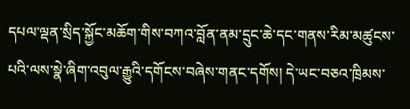དཔལ་ལྡན་སྲིད་སྐྱོང་མཆོག་གིས་བཀའ་བློན་ནམ་དྲུང་ཆེ་དང་གནས་རིམ་མཚུངས་པའི་ལས་སྣེ་ཞིག་འབུལ་རྒྱུའི་དགོངས་བཞེས་གནང་དགོས། དེ་ཡང་བཅའ་ཁྲིམས་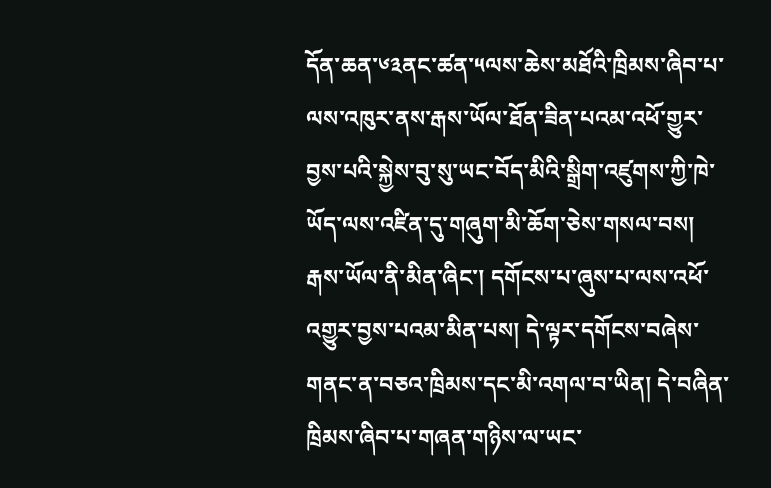དོན་ཆན་༦༣ནང་ཚན་༥ལས་ཆེས་མཐོའི་ཁྲིམས་ཞིབ་པ་ལས་འཁུར་ནས་རྒས་ཡོལ་ཐོན་ཟིན་པའམ་འཕོ་གྱུར་བྱས་པའི་སྐྱེས་བུ་སུ་ཡང་བོད་མིའི་སྒྲིག་འཛུགས་ཀྱི་ཁེ་ཡོད་ལས་འཛིན་དུ་གཞུག་མི་ཆོག་ཅེས་གསལ་བས། རྒས་ཡོལ་ནི་མིན་ཞིང་། དགོངས་པ་ཞུས་པ་ལས་འཕོ་འགྱུར་བྱས་པའམ་མིན་པས། དེ་ལྟར་དགོངས་བཞེས་གནང་ན་བཅའ་ཁྲིམས་དང་མི་འགལ་བ་ཡིན། དེ་བཞིན་ཁྲིམས་ཞིབ་པ་གཞན་གཉིས་ལ་ཡང་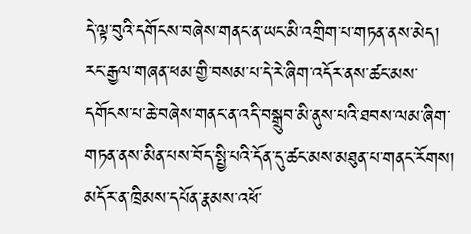དེ་ལྟ་བུའི་དགོངས་བཞེས་གནང་ན་ཡང་མི་འགྲིག་པ་གཏན་ནས་མེད།
རང་རྒྱལ་གཞན་ཕམ་གྱི་བསམ་པ་དེ་རེ་ཞིག་འདོར་ནས་ཚང་མས་དགོངས་པ་ཆེ་བཞེས་གནང་ན་འདི་བསྒྲུབ་མི་ནུས་པའི་ཐབས་ལམ་ཞིག་གཏན་ནས་མིན་པས་བོད་སྤྱི་པའི་དོན་དུ་ཚང་མས་མཐུན་པ་གནང་རོགས། མདོར་ན་ཁྲིམས་དཔོན་རྣམས་འཕོ་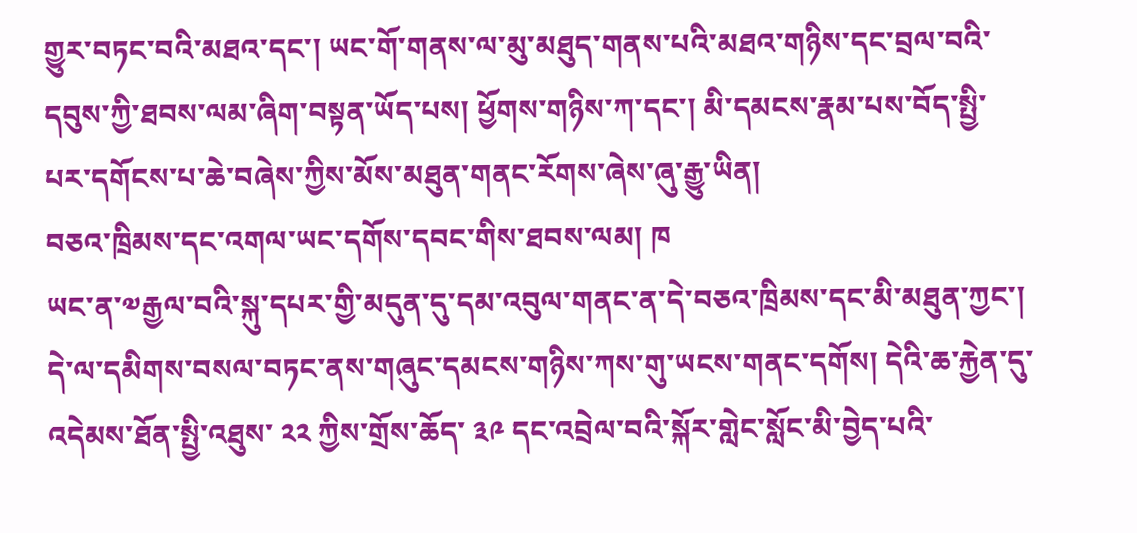གྱུར་བཏང་བའི་མཐའ་དང་། ཡང་གོ་གནས་ལ་མུ་མཐུད་གནས་པའི་མཐའ་གཉིས་དང་བྲལ་བའི་དབུས་ཀྱི་ཐབས་ལམ་ཞིག་བསྟན་ཡོད་པས། ཕྱོགས་གཉིས་ཀ་དང་། མི་དམངས་རྣམ་པས་བོད་སྤྱི་པར་དགོངས་པ་ཆེ་བཞེས་ཀྱིས་མོས་མཐུན་གནང་རོགས་ཞེས་ཞུ་རྒྱུ་ཡིན།
བཅའ་ཁྲིམས་དང་འགལ་ཡང་དགོས་དབང་གིས་ཐབས་ལམ། ཁ
ཡང་ན་༧རྒྱལ་བའི་སྐུ་དཔར་གྱི་མདུན་དུ་དམ་འབུལ་གནང་ན་དེ་བཅའ་ཁྲིམས་དང་མི་མཐུན་ཀྱང་། དེ་ལ་དམིགས་བསལ་བཏང་ནས་གཞུང་དམངས་གཉིས་ཀས་གུ་ཡངས་གནང་དགོས། དེའི་ཆ་རྐྱེན་དུ་འདེམས་ཐོན་སྤྱི་འཐུས་ ༢༢ ཀྱིས་གྲོས་ཆོད་ ༣༩ དང་འབྲེལ་བའི་སྐོར་གླེང་སློང་མི་བྱེད་པའི་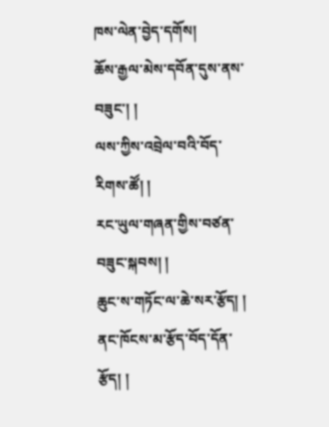ཁས་ལེན་བྱེད་དགོས།
ཆོས་རྒྱལ་མེས་དབོན་དུས་ནས་བཟུང་། །
ལས་ཀྱིས་འབྲེལ་བའི་བོད་རིགས་ཚོ། །
རང་ཡུལ་གཞན་གྱིས་བཙན་བཟུང་སྐབས། །
ཆུང་ས་གཏོང་ལ་ཆེ་སར་རྩོད། །
ནང་ཁོངས་མ་རྩོད་བོད་དོན་རྩོད། །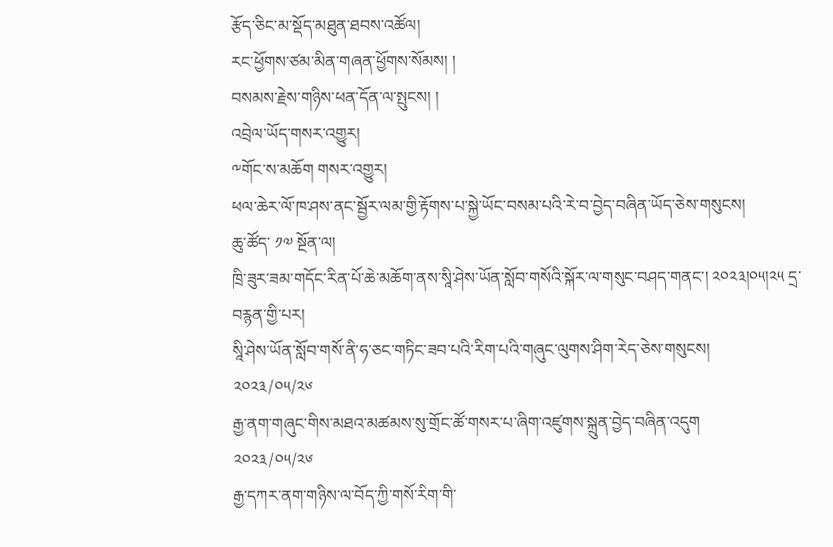རྩོད་ཅིང་མ་སྡོད་མཐུན་ཐབས་འཚོལ།
རང་ཕྱོགས་ཙམ་མིན་གཞན་ཕྱོགས་སོམས། །
བསམས་རྗེས་གཉིས་ཕན་དོན་ལ་སྤུངས། །
འབྲེལ་ཡོད་གསར་འགྱུར།
༸གོང་ས་མཆོག གསར་འགྱུར།
ཕལ་ཆེར་ལོ་ཁ་ཤས་ནང་སྦྱོར་ལམ་གྱི་རྟོགས་པ་སྐྱེ་ཡོང་བསམ་པའི་རེ་བ་བྱེད་བཞིན་ཡོད་ཅེས་གསུངས།
ཆུ་ཚོད་ ༡༧ སྔོན་ལ།
ཁྲི་ཟུར་ཟམ་གདོང་རིན་པོ་ཆེ་མཆོག་ནས་སཱི་ཤེས་ཡོན་སློབ་གསོའི་སྐོར་ལ་གསུང་བཤད་གནང་། ༢༠༢༣།༠༥།༢༥ དྲ་བརྙན་གྱི་པར།
སཱི་ཤེས་ཡོན་སློབ་གསོ་ནི་ཧ་ཅང་གཏིང་ཟབ་པའི་རིག་པའི་གཞུང་ལུགས་ཤིག་རེད་ཅེས་གསུངས།
༢༠༢༣/༠༥/༢༦
རྒྱ་ནག་གཞུང་གིས་མཐའ་མཚམས་སུ་གྲོང་ཚོ་གསར་པ་ཞིག་འཛུགས་སྐྲུན་བྱེད་བཞིན་འདུག
༢༠༢༣/༠༥/༢༦
རྒྱ་དཀར་ནག་གཉིས་ལ་བོད་ཀྱི་གསོ་རིག་གི་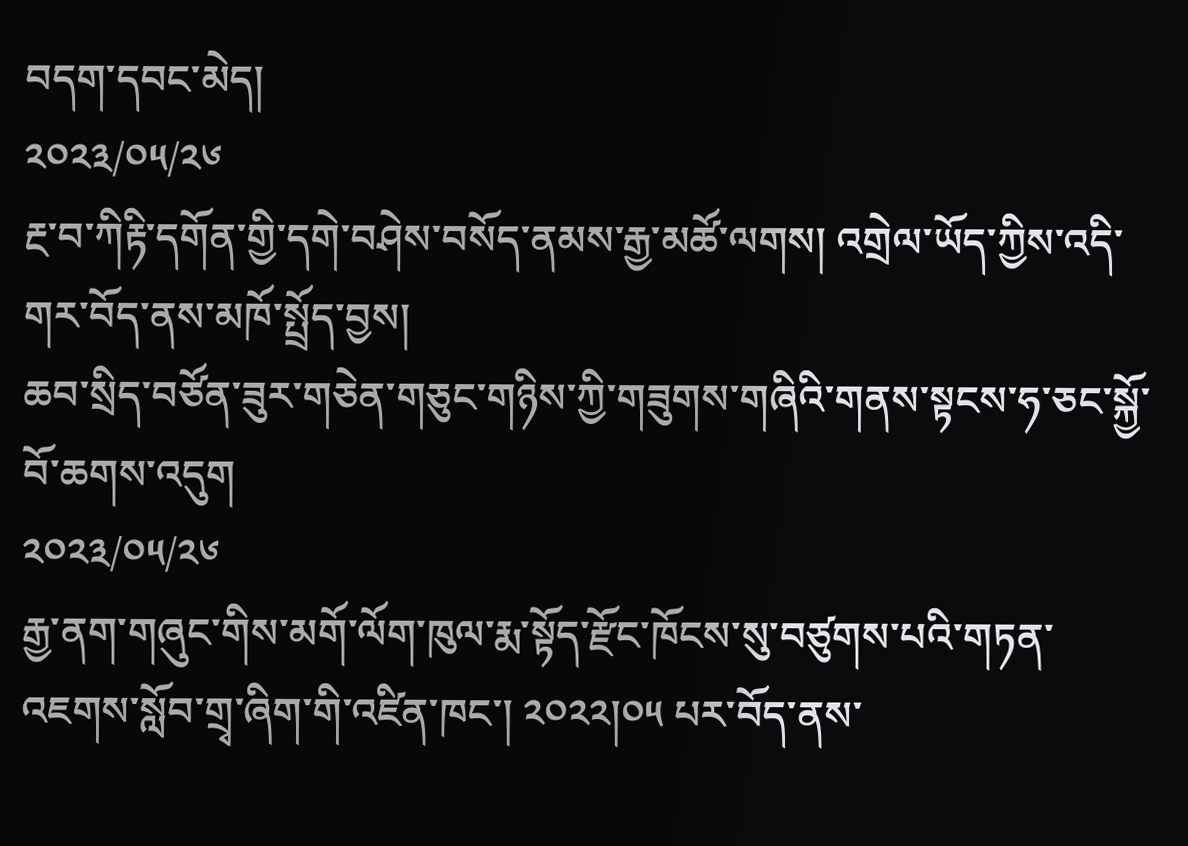བདག་དབང་མེད།
༢༠༢༣/༠༥/༢༦
རྔ་བ་ཀིརྟི་དགོན་གྱི་དགེ་བཤེས་བསོད་ནམས་རྒྱ་མཚོ་ལགས། འགྲེལ་ཡོད་ཀྱིས་འདི་གར་བོད་ནས་མཁོ་སྤྲོད་བྱས།
ཆབ་སྲིད་བཙོན་ཟུར་གཅེན་གཅུང་གཉིས་ཀྱི་གཟུགས་གཞིའི་གནས་སྟངས་ཧ་ཅང་སྐྱོ་བོ་ཆགས་འདུག
༢༠༢༣/༠༥/༢༦
རྒྱ་ནག་གཞུང་གིས་མགོ་ལོག་ཁུལ་རྨ་སྟོད་རྫོང་ཁོངས་སུ་བཙུགས་པའི་གཏན་འཇགས་སློབ་གྲྭ་ཞིག་གི་འཛིན་ཁང་། ༢༠༢༢།༠༥ པར་བོད་ནས་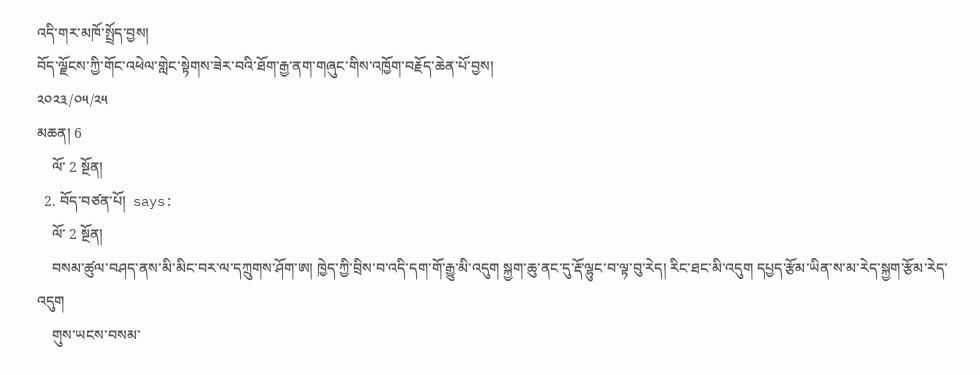འདི་གར་མཁོ་སྤྲོད་བྱས།
བོད་ལྗོངས་ཀྱི་གོང་འཕེལ་གླེང་སྟེགས་ཟེར་བའི་ཐོག་རྒྱ་ནག་གཞུང་གིས་འཁྱོག་བརྗོད་ཆེན་པོ་བྱས།
༢༠༢༣/༠༥/༢༥
མཆན། 6
    ལོ་ 2 སྔོན།
  2. བོད་བཙན་པོ།  says:
    ལོ་ 2 སྔོན།
    བསམ་ཚུལ་བཤད་ནས་མི་མིང་བར་ལ་དཀྲུགས་ཤོག་ཨ། ཁྱེད་ཀྱི་བྲིས་བ་འདི་དག་གོ་རྒྱུ་མི་འདུག སྐྱག་ཆུ་ནང་དུ་རྡོ་ལྷུང་བ་ལྟ་བུ་རེད། རིང་ཐང་མི་འདུག དཔྱད་རྩོམ་ཡིན་ས་མ་རེད་སྐྱག་རྩོམ་རེད་འདུག
    གུས་ཡངས་བསམ་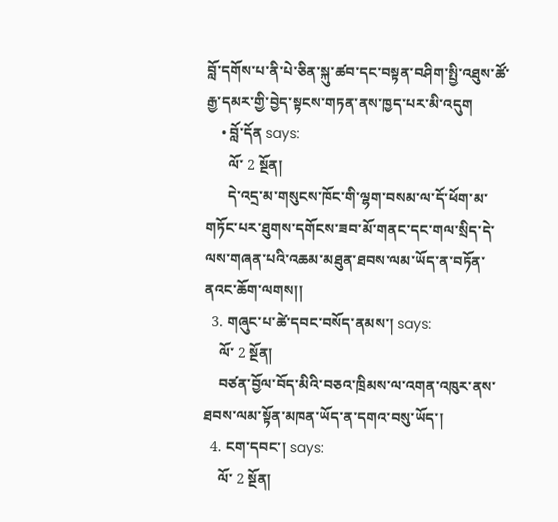བློ་དགོས་པ་ནི་པེ་ཅིན་སྐུ་ཚབ་དང་བསྟན་བཤིག་སྤྱི་འཐུས་ཚོ་རྒྱ་དམར་གྱི་བྱེད་སྟངས་གཏན་ནས་ཁྱད་པར་མི་འདུག
    • བློ་དོན says:
      ལོ་ 2 སྔོན།
      དེ་འདྲ་མ་གསུངས་ཁོང་གི་ལྷག་བསམ་ལ་དོ་ཕོག་མ་གཏོང་པར་ཐུགས་དགོངས་ཟབ་མོ་གནང་དང་གལ་སྲིད་དེ་ལས་གཞན་པའི་འཆམ་མཐུན་ཐབས་ལམ་ཡོད་ན་བཏོན་ནའང་ཆོག་ལགས།།
  3. གཞུང་པ་ཚེ་དབང་བསོད་ནམས་། says:
    ལོ་ 2 སྔོན།
    བཙན་བྱོལ་བོད་མིའི་བཅའ་ཁྲིམས་ལ་འགན་འཁུར་ནས་ཐབས་ལམ་སྟོན་མཁན་ཡོད་ན་དགའ་བསུ་ཡོད་།
  4. ངག་དབང་། says:
    ལོ་ 2 སྔོན།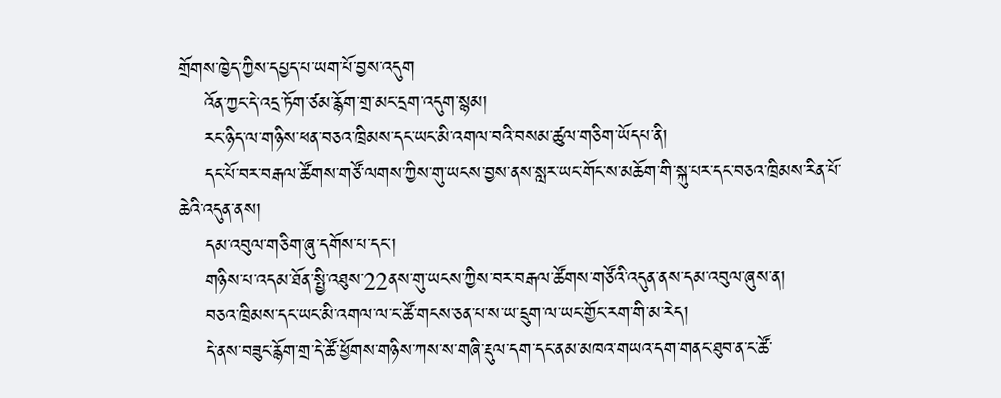གྲོགས་ཁྱེད་ཀྱིས་དཔྱད་པ་ཡག་པོ་བྱས་འདུག
    འོན་ཀྱང་དེ་འདྲ་ཏོག་ཙམ་རྙོག་གྲ་མང་དྲག་འདུག་སྙམ།
    རང་ཉིད་ལ་གཉིས་ཕན་བཅའ་ཁྲིམས་དང་ཡང་མི་འགལ་བའི་བསམ་ཚུལ་གཅིག་ཡོདཔ་ནི།
    དང་པོ་བར་བརྒལ་ཚོགས་གཙོ་ལགས་ཀྱིས་གུ་ཡངས་བྱས་ནས་སླར་ཡང་གོང་ས་མཆོག་གི་སྐུ་པར་དང་བཅའ་ཁྲིམས་རིན་པོ་ཆེའི་འདུན་ནས།
    དམ་འབུལ་གཅིག་ཞུ་དགོས་པ་དང་།
    གཉིས་པ་འདམ་ཐོན་སྤྱི་འཐུས་22ནས་གུ་ཡངས་ཀྱིས་བར་བརྒལ་ཚོགས་གཙོའི་འདུན་ནས་དམ་འབུལ་ཞུས་ན།
    བཅའ་ཁྲིམས་དང་ཡང་མི་འགལ་ལ་ང་ཚོ་གངས་ཅན་པ་ས་ཡ་དྲུག་ལ་ཡང་གྱོང་རག་གི་མ་རེད།
    དེ་ནས་བཟུང་རྙོག་གྲ་དེ་ཚོ་ཕྱོགས་གཉིས་ཀས་ས་གཞི་རྡུལ་དག་དང་ནམ་མཁའ་གཡའ་དག་གནང་ཐུབ་ན་ང་ཚོ་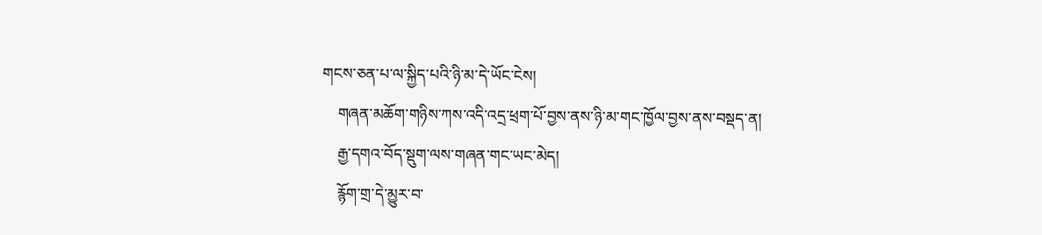གངས་ཅན་པ་ལ་སྐྱིད་པའི་ཉི་མ་དེ་ཡོང་ངེས།
    གཞན་མཆོག་གཉིས་ཀས་འདི་འདྲ་ཕྲག་པོ་བྱས་ནས་ཉི་མ་གང་ཁྱོལ་བྱས་ནས་བསྡད་ན།
    རྒྱ་དགའ་བོད་སྡུག་ལས་གཞན་གང་ཡང་མེད།
    རྙོག་གྲ་དེ་མྱུར་བ་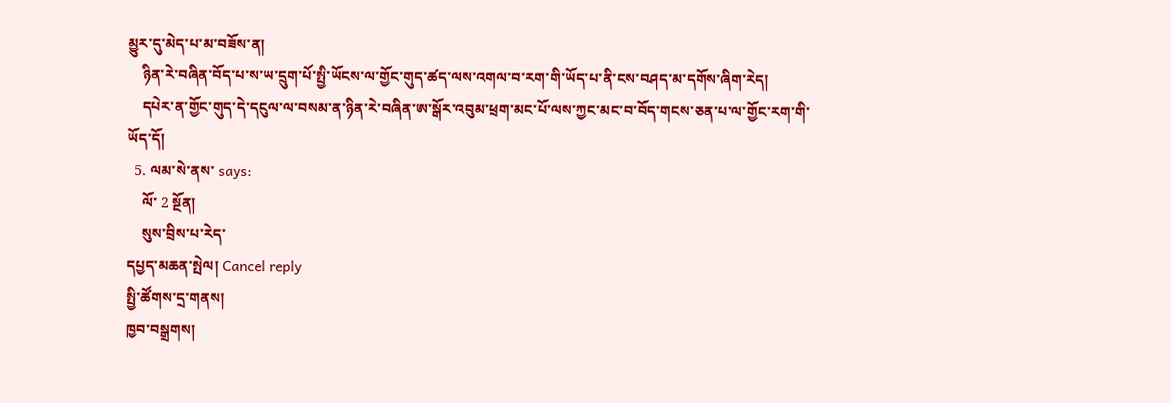མྱུར་དུ་མེད་པ་མ་བཟོས་ན།
    ཉིན་རེ་བཞིན་བོད་པ་ས་ཡ་དྲུག་པོ་སྤྱི་ཡོངས་ལ་གྱོང་གུད་ཚད་ལས་འགལ་བ་རག་གི་ཡོད་པ་ནི་ངས་བཤད་མ་དགོས་ཞིག་རེད།
    དཔེར་ན་གྱོང་གུད་དེ་དངུལ་ལ་བསམ་ན་ཉིན་རེ་བཞིན་ཨ་སྒོར་འབུམ་ཕྲག་མང་པོ་ལས་ཀྱང་མང་བ་བོད་གངས་ཅན་པ་ལ་གྱོང་རག་གི་ཡོད་དོ།
  5. ལམ་སེ་ནས་ says:
    ལོ་ 2 སྔོན།
    སུས་བྲིས་པ་རེད་
དཔྱད་མཆན་སྤེལ། Cancel reply
སྤྱི་ཚོགས་དྲ་གནས།
ཁྱབ་བསྒྲགས།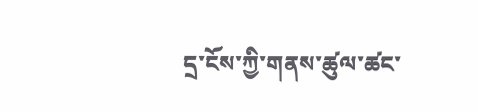དྲ་ངོས་ཀྱི་གནས་ཚུལ་ཚང་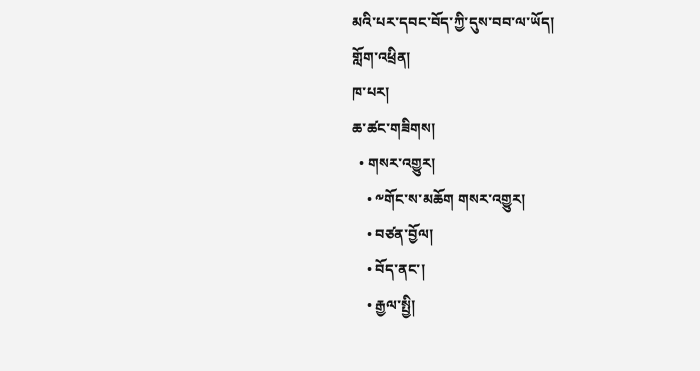མའི་པར་དབང་བོད་ཀྱི་དུས་བབ་ལ་ཡོད།
གློག་འཕྲིན།
ཁ་པར།
ཆ་ཚང་གཟིགས།
  • གསར་འགྱུར།
    • ༸གོང་ས་མཆོག གསར་འགྱུར།
    • བཙན་བྱོལ།
    • བོད་ནང་།
    • རྒྱལ་སྤྱི།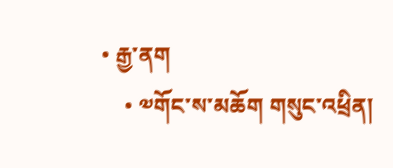• རྒྱ་ནག
    • ༧གོང་ས་མཆོག གསུང་འཕྲིན།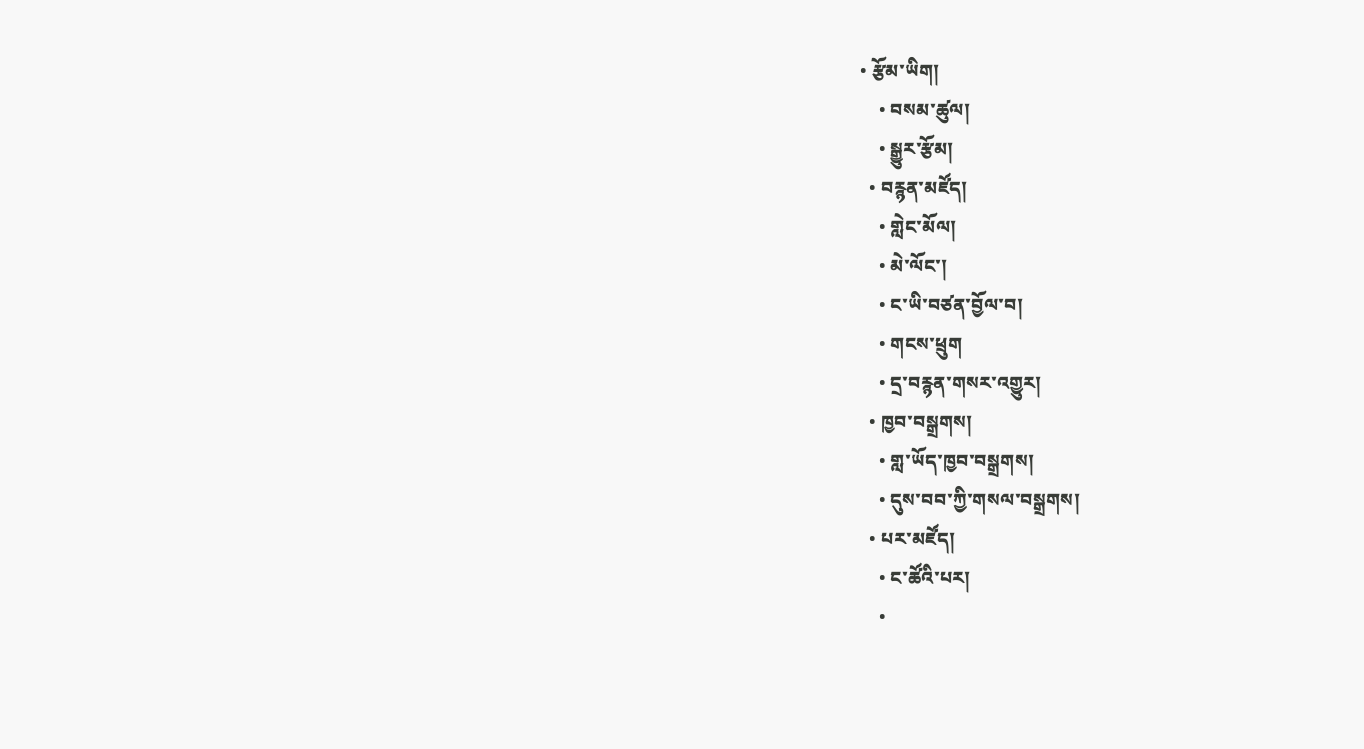• རྩོམ་ཡིག།
    • བསམ་ཚུལ།
    • སྒྱུར་རྩོམ།
  • བརྙན་མཛོད།
    • གླེང་མོལ།
    • མེ་ལོང་།
    • ང་ཡི་བཙན་བྱོལ་བ།
    • གངས་ཕྲུག
    • དྲ་བརྙན་གསར་འགྱུར།
  • ཁྱབ་བསྒྲགས།
    • གླ་ཡོད་ཁྱབ་བསྒྲགས།
    • དུས་བབ་ཀྱི་གསལ་བསྒྲགས།
  • པར་མཛོད།
    • ང་ཚོའི་པར།
    •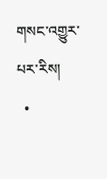གསང་འགྱུར་པར་རིས།
  •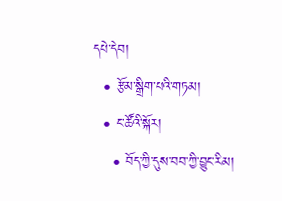དཔེ་དེབ།
  • རྩོམ་སྒྲིག་པའི་གཏམ།
  • ང་ཚོའི་སྐོར།
    • བོད་ཀྱི་དུས་བབ་ཀྱི་བྱུང་རིམ།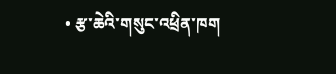• རྩ་ཆེའི་གསུང་འཕྲིན་ཁག